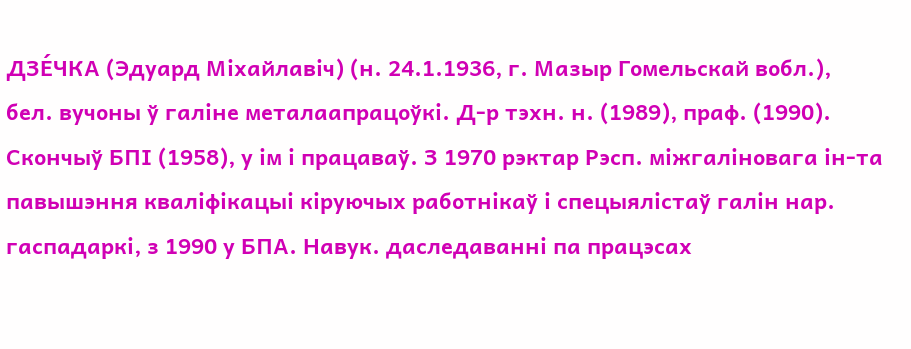ДЗЕ́ЧКА (Эдуард Міхайлавіч) (н. 24.1.1936, г. Мазыр Гомельскай вобл.),
бел. вучоны ў галіне металаапрацоўкі. Д-р тэхн. н. (1989), праф. (1990). Скончыў БПІ (1958), у ім і працаваў. З 1970 рэктар Рэсп. міжгаліновага ін-та павышэння кваліфікацыі кіруючых работнікаў і спецыялістаў галін нар. гаспадаркі, з 1990 у БПА. Навук. даследаванні па працэсах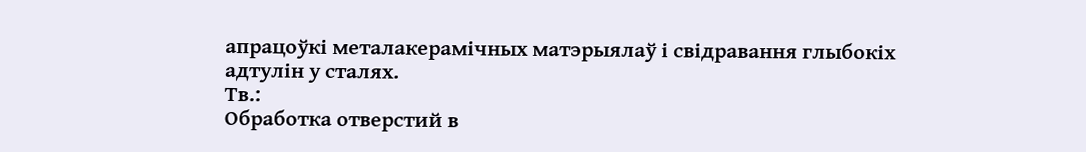апрацоўкі металакерамічных матэрыялаў і свідравання глыбокіх адтулін у сталях.
Тв.:
Обработка отверстий в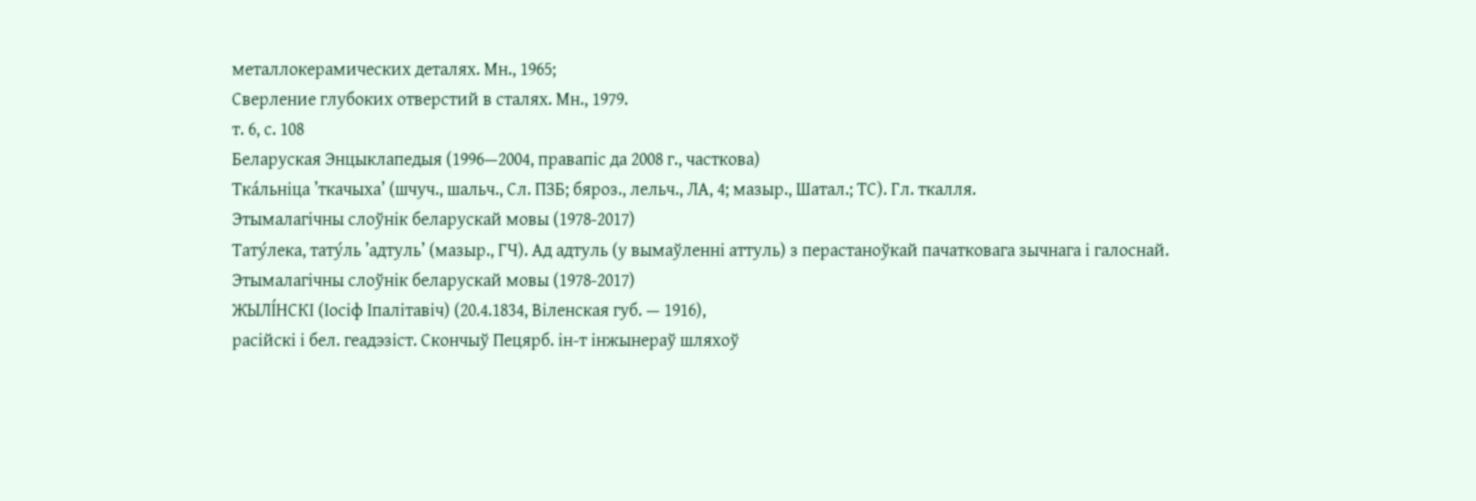металлокерамических деталях. Мн., 1965;
Сверление глубоких отверстий в сталях. Мн., 1979.
т. 6, с. 108
Беларуская Энцыклапедыя (1996—2004, правапіс да 2008 г., часткова)
Тка́льніца ’ткачыха’ (шчуч., шальч., Сл. ПЗБ; бяроз., лельч., ЛА, 4; мазыр., Шатал.; ТС). Гл. ткалля.
Этымалагічны слоўнік беларускай мовы (1978-2017)
Тату́лека, тату́ль ’адтуль’ (мазыр., ГЧ). Ад адтуль (у вымаўленні аттуль) з перастаноўкай пачатковага зычнага і галоснай.
Этымалагічны слоўнік беларускай мовы (1978-2017)
ЖЫЛІ́НСКІ (Іосіф Іпалітавіч) (20.4.1834, Віленская губ. — 1916),
расійскі і бел. геадэзіст. Скончыў Пецярб. ін-т інжынераў шляхоў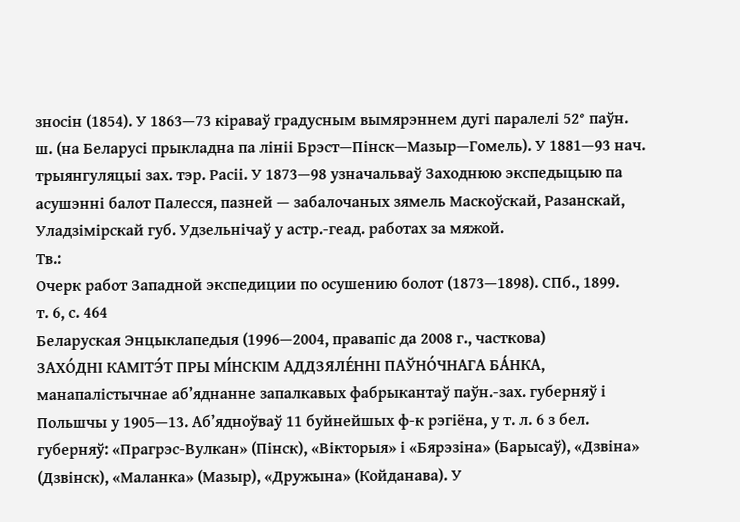зносін (1854). У 1863—73 кіраваў градусным вымярэннем дугі паралелі 52° паўн. ш. (на Беларусі прыкладна па лініі Брэст—Пінск—Мазыр—Гомель). У 1881—93 нач. трыянгуляцыі зах. тэр. Расіі. У 1873—98 узначальваў Заходнюю экспедыцыю па асушэнні балот Палесся, пазней — забалочаных зямель Маскоўскай, Разанскай, Уладзімірскай губ. Удзельнічаў у астр.-геад. работах за мяжой.
Тв.:
Очерк работ Западной экспедиции по осушению болот (1873—1898). СПб., 1899.
т. 6, с. 464
Беларуская Энцыклапедыя (1996—2004, правапіс да 2008 г., часткова)
ЗАХО́ДНІ КАМІТЭ́Т ПРЫ МІ́НСКІМ АДДЗЯЛЕ́ННІ ПАЎНО́ЧНАГА БА́НКА,
манапалістычнае аб’яднанне запалкавых фабрыкантаў паўн.-зах. губерняў і Польшчы у 1905—13. Аб’ядноўваў 11 буйнейшых ф-к рэгіёна, у т. л. 6 з бел. губерняў: «Прагрэс-Вулкан» (Пінск), «Вікторыя» і «Бярэзіна» (Барысаў), «Дзвіна» (Дзвінск), «Маланка» (Мазыр), «Дружына» (Койданава). У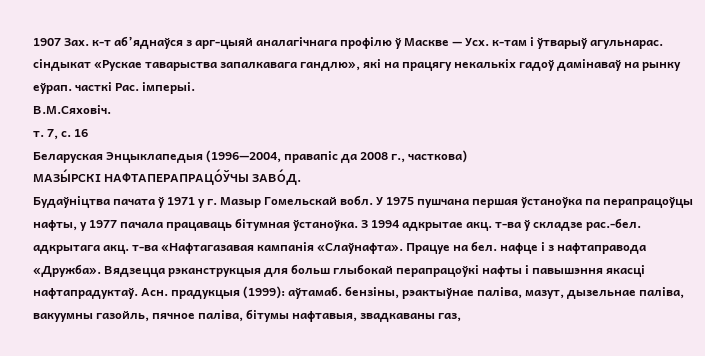1907 Зах. к-т аб’яднаўся з арг-цыяй аналагічнага профілю ў Маскве — Усх. к-там і ўтварыў агульнарас. сіндыкат «Рускае таварыства запалкавага гандлю», які на працягу некалькіх гадоў дамінаваў на рынку еўрап. часткі Рас. імперыі.
В.М.Сяховіч.
т. 7, с. 16
Беларуская Энцыклапедыя (1996—2004, правапіс да 2008 г., часткова)
МАЗЫ́РСКІ НАФТАПЕРАПРАЦО́ЎЧЫ ЗАВО́Д.
Будаўніцтва пачата ў 1971 у г. Мазыр Гомельскай вобл. У 1975 пушчана першая ўстаноўка па перапрацоўцы нафты, у 1977 пачала працаваць бітумная ўстаноўка. З 1994 адкрытае акц. т-ва ў складзе рас.-бел. адкрытага акц. т-ва «Нафтагазавая кампанія «Слаўнафта». Працуе на бел. нафце і з нафтаправода «Дружба». Вядзецца рэканструкцыя для больш глыбокай перапрацоўкі нафты і павышэння якасці нафтапрадуктаў. Асн. прадукцыя (1999): аўтамаб. бензіны, рэактыўнае паліва, мазут, дызельнае паліва, вакуумны газойль, пячное паліва, бітумы нафтавыя, звадкаваны газ,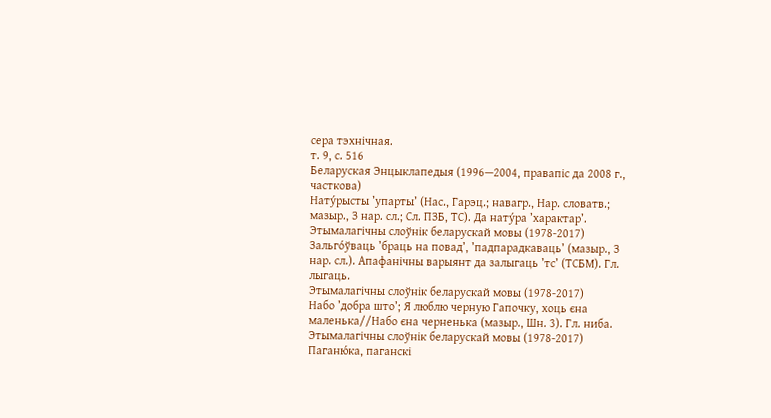сера тэхнічная.
т. 9, с. 516
Беларуская Энцыклапедыя (1996—2004, правапіс да 2008 г., часткова)
Нату́рысты ’упарты’ (Нас., Гарэц.; навагр., Нар. словатв.; мазыр., З нар. сл.; Сл. ПЗБ, ТС). Да нату́ра ’характар’.
Этымалагічны слоўнік беларускай мовы (1978-2017)
Зальго́ўваць ’браць на повад’, ’падпарадкаваць’ (мазыр., З нар. сл.). Апафанічны варыянт да залыгаць ’тс’ (ТСБМ). Гл. лыгаць.
Этымалагічны слоўнік беларускай мовы (1978-2017)
Набо ’добра што’; Я люблю черную Гапочку, хоць єна маленька//Набо єна черненька (мазыр., Шн. 3). Гл. ниба.
Этымалагічны слоўнік беларускай мовы (1978-2017)
Паганю́ка, паганскі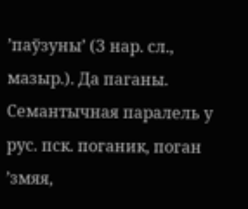’паўзуны’ (З нар. сл., мазыр.). Да паганы. Семантычная паралель у рус. пск. поганик, поган ’змяя,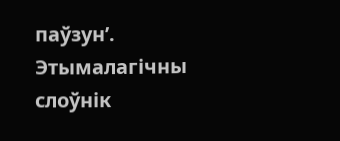паўзун’.
Этымалагічны слоўнік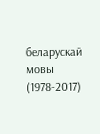беларускай мовы (1978-2017)